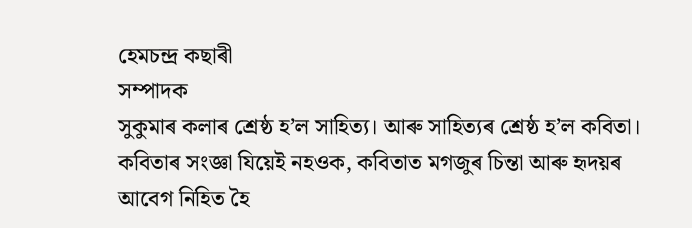হেমচন্দ্ৰ কছাৰী
সম্পাদক
সুকুমাৰ কলাৰ শ্ৰেষ্ঠ হ’ল সাহিত্য। আৰু সাহিত্যৰ শ্ৰেষ্ঠ হ’ল কবিতা। কবিতাৰ সংজ্ঞা যিয়েই নহওক, কবিতাত মগজুৰ চিন্তা আৰু হৃদয়ৰ আবেগ নিহিত হৈ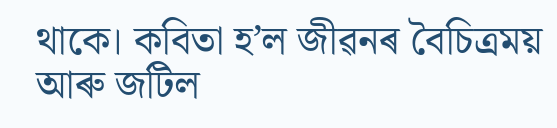থাকে। কবিতা হ’ল জীৱনৰ বৈচিত্ৰময় আৰু জটিল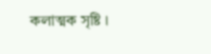কলাত্মক সৃষ্টি ।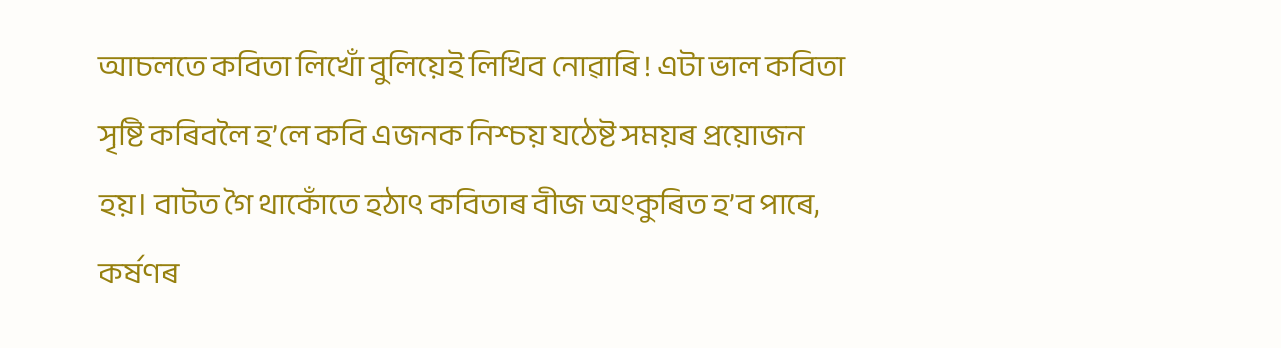আচলতে কবিতা লিখোঁ বুলিয়েই লিখিব নোৱাৰি ! এটা ভাল কবিতা সৃষ্টি কৰিবলৈ হ’লে কবি এজনক নিশ্চয় যঠেষ্ট সময়ৰ প্ৰয়োজন হয়। বাটত গৈ থাকোঁতে হঠাৎ কবিতাৰ বীজ অংকুৰিত হ’ব পাৰে, কৰ্ষণৰ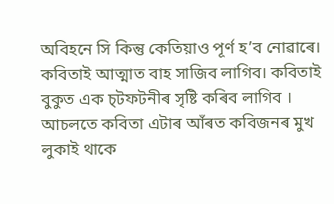অবিহনে সি কিন্তু কেতিয়াও পূৰ্ণ হ’ব নোৱাৰে। কবিতাই আত্মাত বাহ সাজিব লাগিব। কবিতাই বুকুত এক চ্টফটনীৰ সৃষ্টি কৰিব লাগিব । আচলতে কবিতা এটাৰ আঁৰত কবিজনৰ মুখ লুকাই থাকে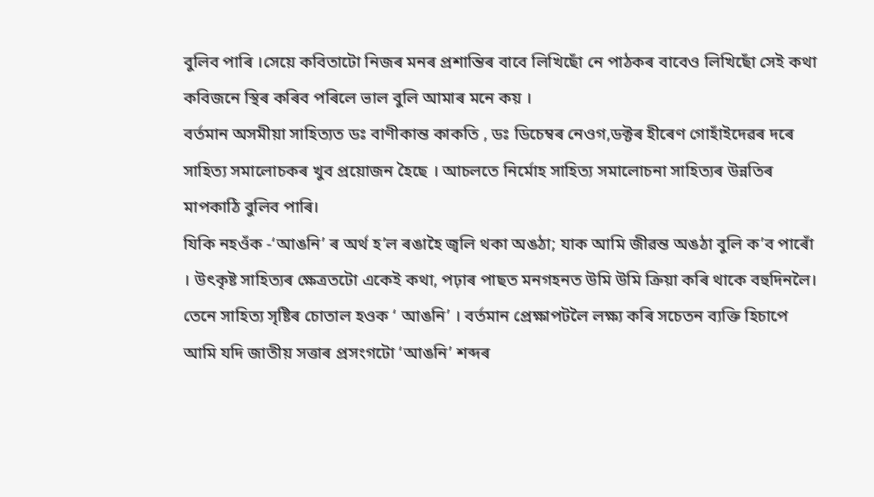বুলিব পাৰি ।সেয়ে কবিতাটো নিজৰ মনৰ প্ৰশান্তিৰ বাবে লিখিছোঁ নে পাঠকৰ বাবেও লিখিছোঁ সেই কথা কবিজনে স্থিৰ কৰিব পৰিলে ভাল বুলি আমাৰ মনে কয় ।
বৰ্তমান অসমীয়া সাহিত্যত ডঃ বাণীকান্ত কাকতি , ডঃ ডিচেম্বৰ নেওগ,ডক্টৰ হীৰেণ গোহাঁইদেৱৰ দৰে সাহিত্য সমালোচকৰ খুব প্ৰয়োজন হৈছে । আচলতে নিৰ্মোহ সাহিত্য সমালোচনা সাহিত্যৰ উন্নতিৰ মাপকাঠি বুলিব পাৰি।
যিকি নহওঁক -‘আঙনি’ ৰ অৰ্থ হ’ল ৰঙাহৈ জ্বলি থকা অঙঠা; যাক আমি জীৱন্ত অঙঠা বুলি ক’ব পাৰোঁ । উৎকৃষ্ট সাহিত্যৰ ক্ষেত্ৰতটো একেই কথা, পঢ়াৰ পাছত মনগহনত উমি উমি ক্ৰিয়া কৰি থাকে বহুদিনলৈ। তেনে সাহিত্য সৃষ্টিৰ চোতাল হওক ‘ আঙনি’ । বৰ্তমান প্ৰেক্ষাপটলৈ লক্ষ্য কৰি সচেতন ব্যক্তি হিচাপে আমি যদি জাতীয় সত্তাৰ প্ৰসংগটো ‘আঙনি’ শব্দৰ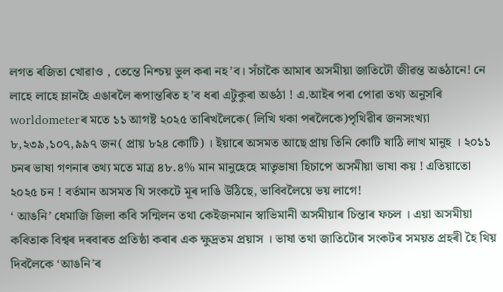লগত ৰজিতা খোৱাও , তেন্তে নিশ্চয় ভুল কৰা নহ’ব। সঁচাকৈ আমাৰ অসমীয়া জাতিটৌ জীৱন্ত অঙঠানে! নে লাহে লাহে ম্লানহৈ এঙাৰলৈ ৰূপান্তৰিত হ’ব ধৰা এটুকুৰা অঙঠা ! এ.আইৰ পৰা পোৱা তথ্য অনুসৰি worldometerৰ মতে ১১ আগষ্ট ২০২৫ তাৰিখলৈকে( লিখি থকা পৰলৈকে)পৃথিৱীৰ জনসংখ্যা ৮,২৩৯,১০৭,৯৯৭ জন( প্ৰায় ৮২৪ কোটি) । ইয়াৰে অসমত আছে প্ৰায় তিনি কোটি ষাঠি লাখ মানুহ । ২০১১ চনৰ ভাষা গণনাৰ তথ্য মতে মাত্ৰ ৪৮.৪% মান মানুহেহে মাতৃভাষা হিচাপে অসমীয়া ভাষা কয় ! এতিয়াতো ২০২৫ চন ! বৰ্তমান অসমত যি সংকটে মূৰ দাঙি উঠিছে, ভাবিবলৈয়ে ভয় লাগে!
‘ আঙনি’ ধেমাজি জিলা কবি সন্মিলন তথা কেইজনমান স্বাভিমানী অসমীয়াৰ চিন্তাৰ ফচল । এয়া অসমীয়া কবিতাক বিশ্বৰ দৰবাৰত প্ৰতিষ্ঠা কৰাৰ এক ক্ষুদ্ৰতম প্ৰয়াস । ভাষা তথা জাতিটোৰ সংকটৰ সময়ত প্ৰহৰী হৈ থিয় দিবলৈকে ‘আঙনি’ৰ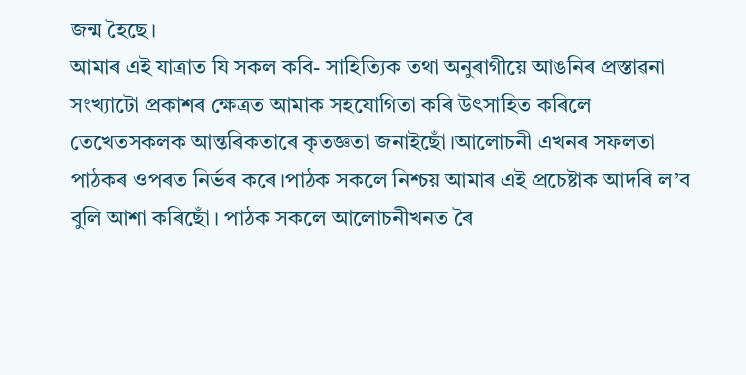জন্ম হৈছে।
আমাৰ এই যাত্ৰাত যি সকল কবি- সাহিত্যিক তথা অনুৰাগীয়ে আঙনিৰ প্ৰস্তাৱনা সংখ্যাটো প্ৰকাশৰ ক্ষেত্ৰত আমাক সহযোগিতা কৰি উৎসাহিত কৰিলে তেখেতসকলক আন্তৰিকতাৰে কৃতজ্ঞতা জনাইছোঁ।আলোচনী এখনৰ সফলতা পাঠকৰ ওপৰত নিৰ্ভৰ কৰে।পাঠক সকলে নিশ্চয় আমাৰ এই প্ৰচেষ্টাক আদৰি ল’ব বুলি আশা কৰিছোঁ। পাঠক সকলে আলোচনীখনত ৰৈ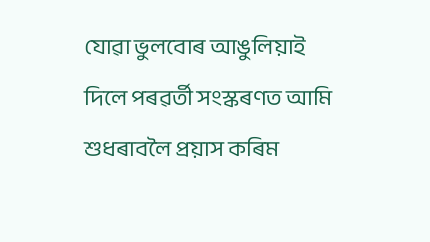যোৱা ভুলবোৰ আঙুলিয়াই দিলে পৰৱৰ্তী সংস্কৰণত আমি শুধৰাবলৈ প্ৰয়াস কৰিম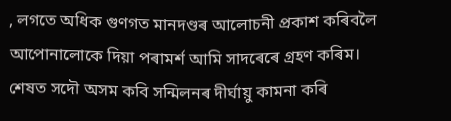, লগতে অধিক গুণগত মানদণ্ডৰ আলোচনী প্ৰকাশ কৰিবলৈ আপোনালোকে দিয়া পৰামৰ্শ আমি সাদৰেৰে গ্ৰহণ কৰিম।
শেষত সদৌ অসম কবি সন্মিলনৰ দীৰ্ঘায়ু কামনা কৰি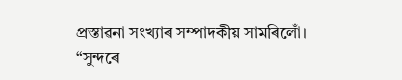প্ৰস্তাৱনা সংখ্যাৰ সম্পাদকীয় সামৰিলোঁ।
“সুন্দৰে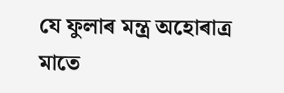যে ফুলাৰ মন্ত্ৰ অহোৰাত্ৰ মাতে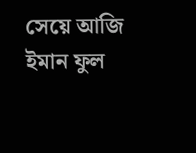সেয়ে আজি ইমান ফুল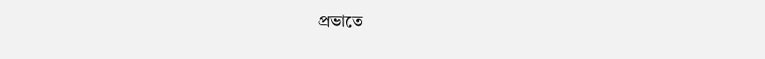প্ৰভাতে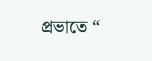প্ৰভাতে “